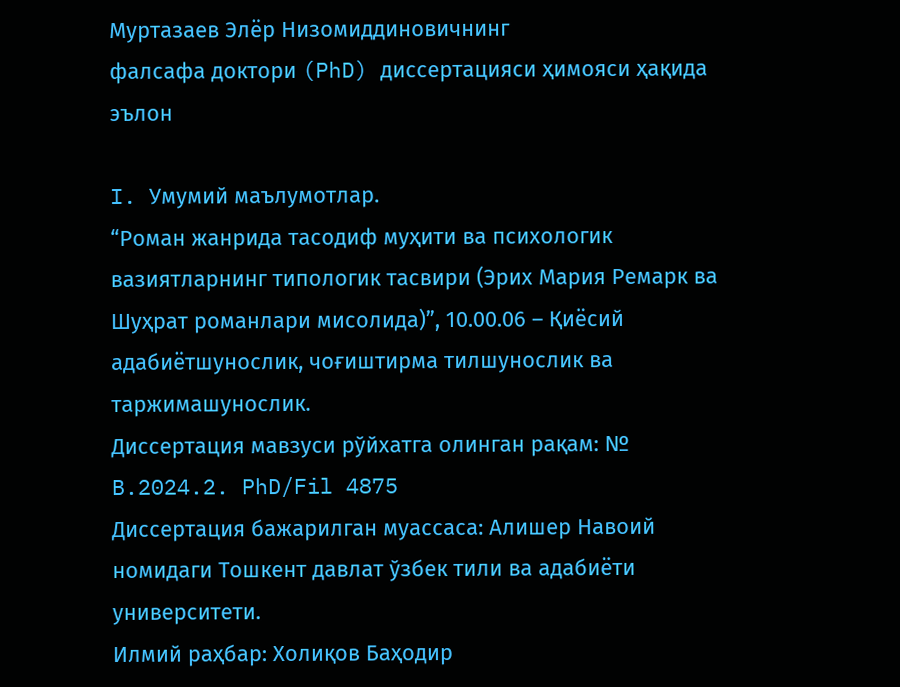Муртазаев Элёр Низомиддиновичнинг
фалсафа доктори (PhD) диссертацияси ҳимояси ҳақида эълон

I. Умумий маълумотлар.
“Роман жанрида тасодиф муҳити ва психологик вазиятларнинг типологик тасвири (Эрих Мария Ремарк ва Шуҳрат романлари мисолида)”, 10.00.06 – Қиёсий адабиётшунослик, чоғиштирма тилшунослик ва таржимашунослик.
Диссертация мавзуси рўйхатга олинган рақам: № B.2024.2. PhD/Fil 4875
Диссертация бажарилган муассаса: Алишер Навоий номидаги Тошкент давлат ўзбек тили ва адабиёти университети.
Илмий раҳбар: Холиқов Баҳодир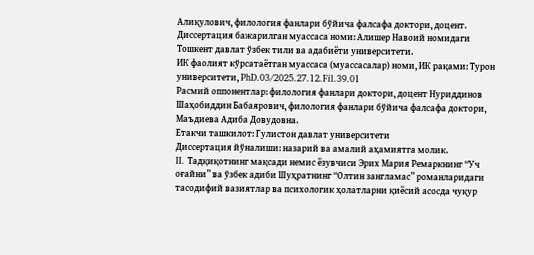Алиқулович, филология фанлари бўйича фалсафа доктори, доцент.
Диссертация бажарилган муассаса номи: Алишер Навоий номидаги Тошкент давлат ўзбек тили ва адабиёти университети.
ИК фаолият кўрсатаётган муассаса (муассасалар) номи, ИК рақами: Турон университети, PhD.03/2025.27.12.Fil.39.01
Расмий оппонентлар: филология фанлари доктори, доцент Нуриддинов Шаҳобиддин Бабаярович, филология фанлари бўйича фалсафа доктори, Маъдиева Адиба Довудовна.
Етакчи ташкилот: Гулистон давлат университети
Диссертация йўналиши: назарий ва амалий аҳамиятга молик.
II. Тадқиқотнинг мақсади немис ёзувчиси Эрих Мария Ремаркнинг “Уч оғайни” ва ўзбек адиби Шуҳратнинг “Олтин зангламас” романларидаги тасодифий вазиятлар ва психологик ҳолатларни қиёсий асосда чуқур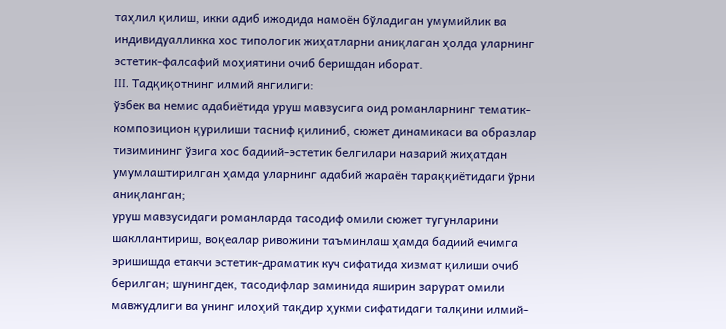таҳлил қилиш, икки адиб ижодида намоён бўладиган умумийлик ва индивидуалликка хос типологик жиҳатларни аниқлаган ҳолда уларнинг эстетик-фалсафий моҳиятини очиб беришдан иборат.
III. Тадқиқотнинг илмий янгилиги:
ўзбек ва немис адабиётида уруш мавзусига оид романларнинг тематик-композицион қурилиши тасниф қилиниб, сюжет динамикаси ва образлар тизимининг ўзига хос бадиий-эстетик белгилари назарий жиҳатдан умумлаштирилган ҳамда уларнинг адабий жараён тараққиётидаги ўрни аниқланган;
уруш мавзусидаги романларда тасодиф омили сюжет тугунларини шакллантириш, воқеалар ривожини таъминлаш ҳамда бадиий ечимга эришишда етакчи эстетик-драматик куч сифатида хизмат қилиши очиб берилган; шунингдек, тасодифлар заминида яширин зарурат омили мавжудлиги ва унинг илоҳий тақдир ҳукми сифатидаги талқини илмий-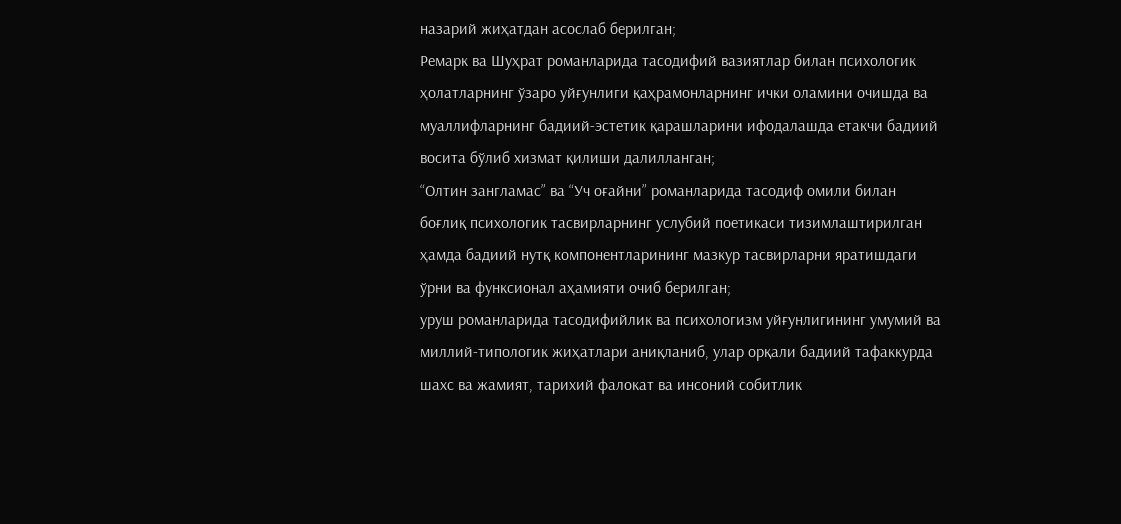назарий жиҳатдан асослаб берилган;
Ремарк ва Шуҳрат романларида тасодифий вазиятлар билан психологик ҳолатларнинг ўзаро уйғунлиги қаҳрамонларнинг ички оламини очишда ва муаллифларнинг бадиий-эстетик қарашларини ифодалашда етакчи бадиий восита бўлиб хизмат қилиши далилланган;
“Олтин зангламас” ва “Уч оғайни” романларида тасодиф омили билан боғлиқ психологик тасвирларнинг услубий поетикаси тизимлаштирилган ҳамда бадиий нутқ компонентларининг мазкур тасвирларни яратишдаги ўрни ва функсионал аҳамияти очиб берилган;
уруш романларида тасодифийлик ва психологизм уйғунлигининг умумий ва миллий-типологик жиҳатлари аниқланиб, улар орқали бадиий тафаккурда шахс ва жамият, тарихий фалокат ва инсоний собитлик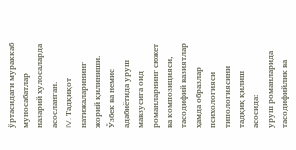ўртасидаги мураккаб муносабатлар назарий хулосаларда асосланган.
IV. Тадқиқот натижаларининг жорий қилиниши. Ўзбек ва немис адабиётида уруш мавзусига оид романларнинг сюжет ва композицияси, тасодифий вазиятлар ҳамда образлар психологияси типологиясини тадқиқ қилиш асосида:
уруш романларида тасодифийлик ва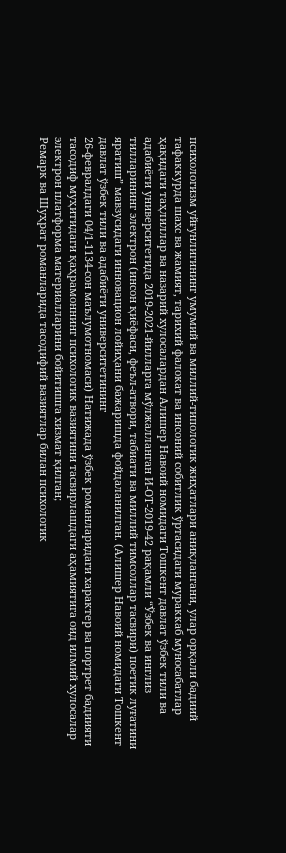психологизм уйғунлигининг умумий ва миллий-типологик жиҳатлари аниқлангани, улар орқали бадиий тафаккурда шахс ва жамият, тарихий фалокат ва инсоний собитлик ўртасидаги мураккаб муносабатлар ҳақидаги таҳлиллар ва назарий хулосалардан Алишер Навоий номидаги Тошкент давлат ўзбек тили ва адабиёти университетида 2019-2021-йилларга мўлжалланган И-ОТ-2019-42 рақамли “Ўзбек ва инглиз тилларининг электрон (инсон қиёфаси, феъл-атвори, табиати ва миллий тимсоллар тасвири) поетик луғатини яратиш” мавзусидаги инновацион лойиҳани бажаришда фойдаланилган. (Алишер Навоий номидаги Тошкент давлат ўзбек тили ва адабиёти университетининг
26-февралдаги 04/1-1134-сон маълумотномаси) Натижада ўзбек романларидаги характер ва портрет бадиияти тасодиф муҳитидаги қаҳрамоннинг психологик вазиятини тасвирлашдаги аҳамиятига оид илмий хулосалар электрон платформа материалларини бойитишга хизмат қилган;
Ремарк ва Шуҳрат романларида тасодифий вазиятлар билан психологик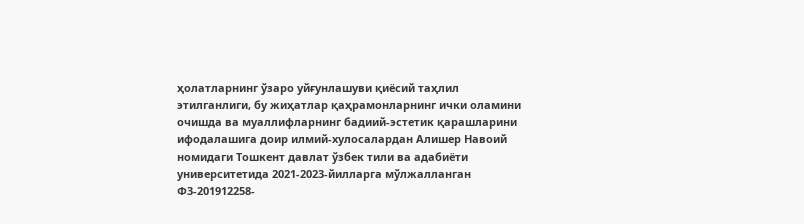ҳолатларнинг ўзаро уйғунлашуви қиёсий таҳлил этилганлиги, бу жиҳатлар қаҳрамонларнинг ички оламини очишда ва муаллифларнинг бадиий-эстетик қарашларини ифодалашига доир илмий-хулосалардан Алишер Навоий номидаги Тошкент давлат ўзбек тили ва адабиёти университетида 2021-2023-йилларга мўлжалланган Ф3-201912258-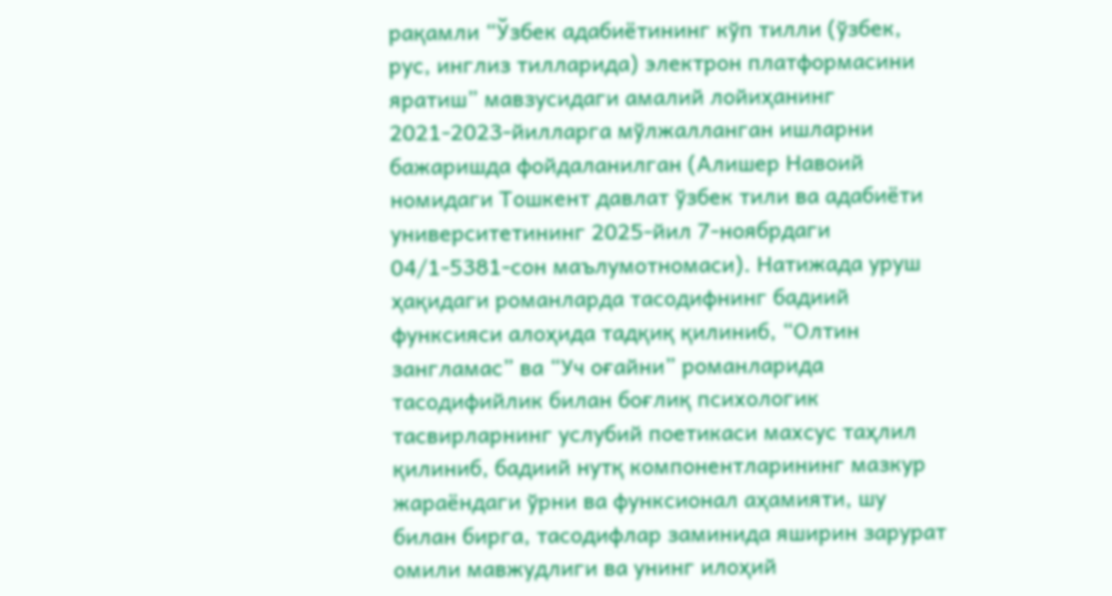рақамли “Ўзбек адабиётининг кўп тилли (ўзбек, рус, инглиз тилларида) электрон платформасини яратиш” мавзусидаги амалий лойиҳанинг 2021-2023-йилларга мўлжалланган ишларни бажаришда фойдаланилган (Алишер Навоий номидаги Тошкент давлат ўзбек тили ва адабиёти университетининг 2025-йил 7-ноябрдаги 04/1-5381-сон маълумотномаси). Натижада уруш ҳақидаги романларда тасодифнинг бадиий функсияси алоҳида тадқиқ қилиниб, “Олтин зангламас” ва “Уч оғайни” романларида тасодифийлик билан боғлиқ психологик тасвирларнинг услубий поетикаси махсус таҳлил қилиниб, бадиий нутқ компонентларининг мазкур жараёндаги ўрни ва функсионал аҳамияти, шу билан бирга, тасодифлар заминида яширин зарурат омили мавжудлиги ва унинг илоҳий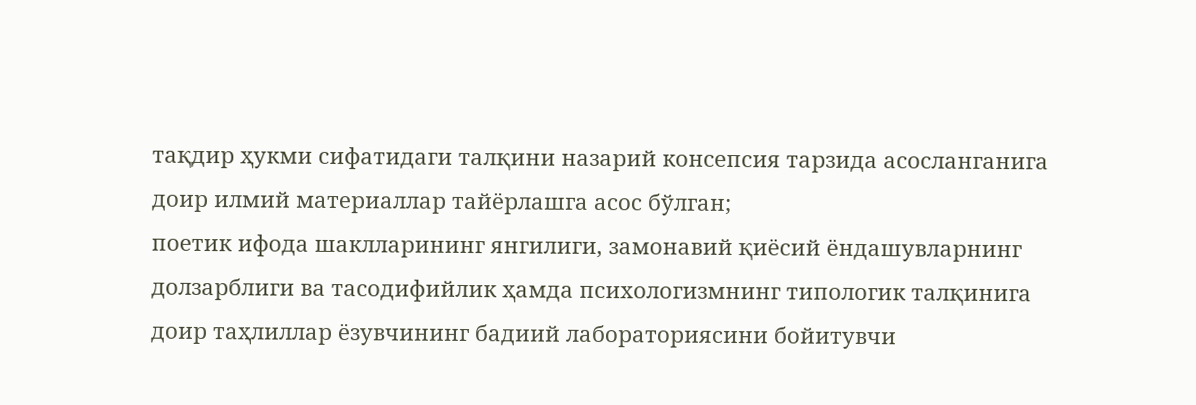тақдир ҳукми сифатидаги талқини назарий консепсия тарзида асосланганига доир илмий материаллар тайёрлашга асос бўлган;
поетик ифода шаклларининг янгилиги, замонавий қиёсий ёндашувларнинг долзарблиги ва тасодифийлик ҳамда психологизмнинг типологик талқинига доир таҳлиллар ёзувчининг бадиий лабораториясини бойитувчи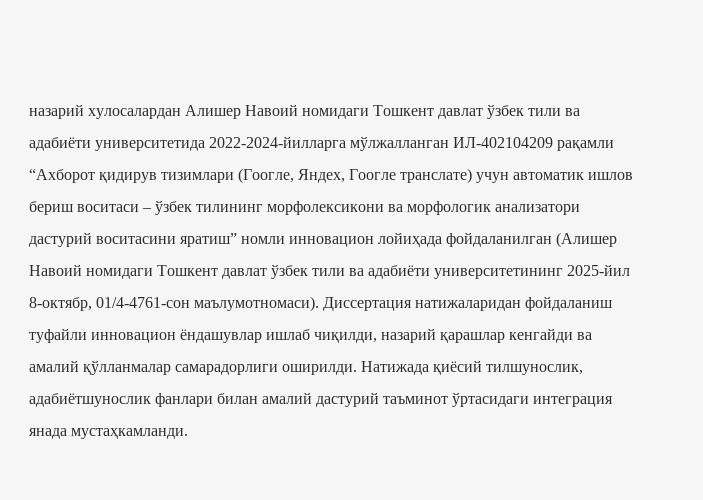назарий хулосалардан Алишер Навоий номидаги Тошкент давлат ўзбек тили ва адабиёти университетида 2022-2024-йилларга мўлжалланган ИЛ-402104209 рақамли “Ахборот қидирув тизимлари (Гоогле, Яндех, Гоогле транслате) учун автоматик ишлов бериш воситаси – ўзбек тилининг морфолексикони ва морфологик анализатори дастурий воситасини яратиш” номли инновацион лойиҳада фойдаланилган (Алишер Навоий номидаги Тошкент давлат ўзбек тили ва адабиёти университетининг 2025-йил 8-октябр, 01/4-4761-сон маълумотномаси). Диссертация натижаларидан фойдаланиш туфайли инновацион ёндашувлар ишлаб чиқилди, назарий қарашлар кенгайди ва амалий қўлланмалар самарадорлиги оширилди. Натижада қиёсий тилшунослик, адабиётшунослик фанлари билан амалий дастурий таъминот ўртасидаги интеграция янада мустаҳкамланди.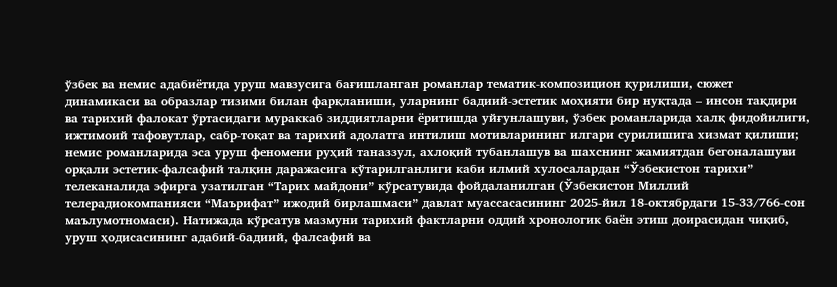ўзбек ва немис адабиётида уруш мавзусига бағишланган романлар тематик-композицион қурилиши, сюжет динамикаси ва образлар тизими билан фарқланиши, уларнинг бадиий-эстетик моҳияти бир нуқтада – инсон тақдири ва тарихий фалокат ўртасидаги мураккаб зиддиятларни ёритишда уйғунлашуви, ўзбек романларида халқ фидойилиги, ижтимоий тафовутлар, сабр-тоқат ва тарихий адолатга интилиш мотивларининг илгари сурилишига хизмат қилиши; немис романларида эса уруш феномени руҳий таназзул, ахлоқий тубанлашув ва шахснинг жамиятдан бегоналашуви орқали эстетик-фалсафий талқин даражасига кўтарилганлиги каби илмий хулосалардан “Ўзбекистон тарихи” телеканалида эфирга узатилган “Тарих майдони” кўрсатувида фойдаланилган (Ўзбекистон Миллий телерадиокомпанияси “Маърифат” ижодий бирлашмаси” давлат муассасасининг 2025-йил 18-октябрдаги 15-33/766-сон маълумотномаси). Натижада кўрсатув мазмуни тарихий фактларни оддий хронологик баён этиш доирасидан чиқиб, уруш ҳодисасининг адабий-бадиий, фалсафий ва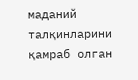маданий талқинларини қамраб олган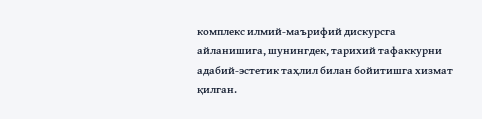комплекс илмий-маърифий дискурсга айланишига, шунингдек, тарихий тафаккурни адабий-эстетик таҳлил билан бойитишга хизмат қилган.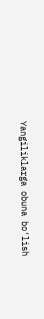Yangiliklarga obuna bo‘lish